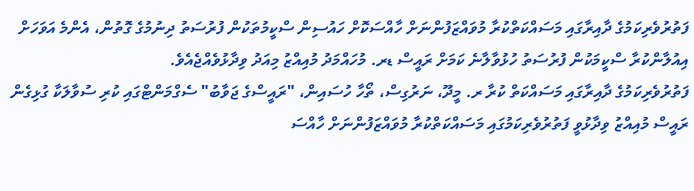ފަތުރުވެރިކަމުގެ ދާއިރާގައި މަސައްކަތްކުރާ މުވައްޒަފުންނަށް ހާއްސަކޮށް ހައުސިން ސްކީމުތަކުން ފުރުސަތު ދިނުމުގެ ގޮތުން، އެންމެ އަވަހަށް އިއުލާންކުރާ ސްކީމަކުން ފުރުސަތު ހުޅުވާލާނެ ކަމަށް ރައީސް ޑރ. މުހައްމަދު މުއިއްޒު މިއަދު ވިދާޅުވެއްޖެއެވެ.
ފަތުރުވެރިކަމުގެ ދާއިރާގައި މަސައްކަތް ކުރާ ރ. މީދޫ، ނަރުގިސް، ތޯހާ ހުސައިން، "ރައީސްގެ ޖަވާބު" ސެގްމަންޓްގައި ކުރި ސުވާލަކާ ގުޅިގެން ރައީސް މުއިއްޒު ވިދާޅުވީ ފަތުރުވެރިކަމުގައި މަސައްކަތްކުރާ މުވައްޒަފުންނަށް ހާއްސަ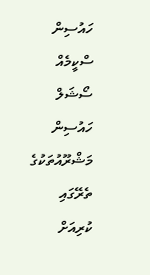ހައުސިން ސްކީމެއް ސޯޝަލް ހައުސިން މަޝްރޫއުތަކުގެ ތެރޭގައި ކުރިއަށް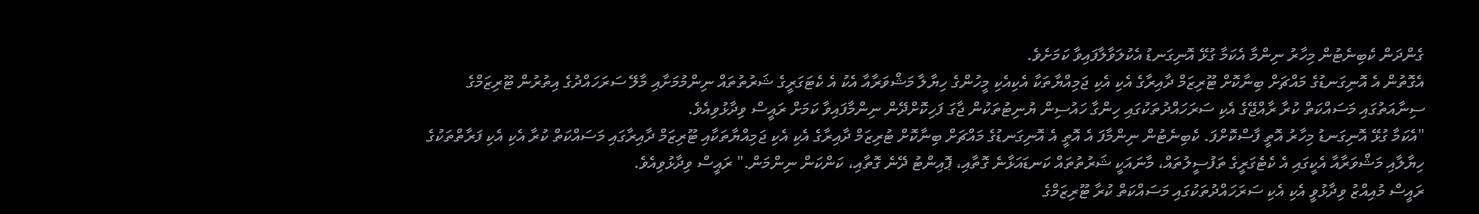ގެންދަން ކެބިނެޓުން މިހާރު ނިންމާ އެކަމާ ގުޅޭ އޮނިގަނޑު އެކުލަވާލާފައިވާ ކަމަށެވެ.
އެގޮތުން އެ އޮނިގަނޑުގެ މައްޗަށް ބިނާކޮށް ޓޫރިޒަމް ދާއިރާގެ އެކި އެކި ޖަމިއްޔާތަކާ އެކިއެކި މީހުންގެ ހިޔާލާ މަޝްވަރާއާ އެކު އެ ކެޓަގަރީގެ ޝަރުތުތައް ނިންމުމަށާއި މާލޭ ސަރަހައްދުގެ އިތުރުން ޓޫރިޒަމްގެ ސިނާއަތުގައި މަސައްކަތް ކުރާ ރާއްޖޭގެ އެކި ސަރަހައްދުތަކުގައި ހިންގާ ހައުސިން ޔުނިޓުތަކުން ޖާގަ ފަހިކޮށްދޭން ނިންމާފައިވާ ކަމަށް ރައީސް ވިދާޅުވިއެވެ.
"އެކަމާ ގުޅޭ އޮނިގަނޑު މިހާރު އޮތީ ފާސްކޮށްފަ. ކެބިނެޓުން ނިންމާފަ އެ އޮތީ އެ އޮނިގަނޑުގެ މައްޗަށް ބިނާކޮށް ޓުރިޒަމް ދާއިރާގެ އެކި އެކި ޖަމިއްޔާތަކާއި ޓޫރިޒަމް ދާއިރާގައި މަސައްކަތް ކުރާ އެކި އެކި ފަރާތްތަކުގެ ހިޔާލާއި މަޝްވަރާއާ އެކީގައި އެ ކެޓެގަރީގެ ތަފުސީލުތައް، މާނައަކީ ޝަރުތުތައް ކަނޑައަޅާނެ ގޮތާއި، ޕޮއިންޓު ދޭނެ ގޮތާއި، ކަންކަން ނިންމަން." ރައީސް ވިދާޅުވިއެވެ.
ރައީސް މުއިއްޒު ވިދާޅުވީ އެކި އެކި ސަރަހައްދުތަކުގައި މަސައްކަތް ކުރާ ޓޫރިޒަމްގެ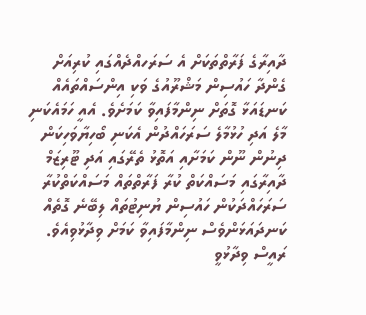ދާއިރާގެ ފަރާތްތަކަށް އެ ސަރަހއްދެއްގައި ކުރިއަށް ގެންދާ ހައުސިން މަޝްރޫއުގެ ވަކި އިންސައްތައެއް ކަނޑައަޅާ ގޮތަށް ނިންމާފައިވާ ކަމަށެވެ. އެއީ ހަމައެކަނި މާލެ އަދި ހުޅުމާލެ ސަރަހައްދުން އެކަނި ބޯހިޔާވަހިކަން ދިނުން ނޫން ކަމަށާއި އަތޮޅު ތެރޭގައި އަދި ޓޫރިޒަމް ދާއިރާގައި މަސައްކަތް ކުރާ ފަރާތްތައް މަސައްކަތްކުރާ ސަރަހައްދަކުން ހައުސިން ޔުނިޓުތައް ލިބޭނެ ގޮތެއް ކަނދައަޅަންވެސް ނިންމާފައިވާ ކަމަށް ވިދާޅުވިއެވެ.
ރައީސް ވިދާޅުވީ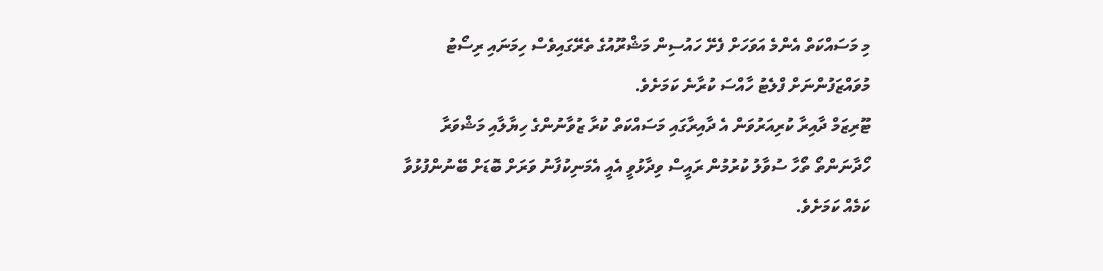މި މަސައްކަތް އެންމެ އަވަހަށް ފެށޭ ހައުސިން މަޝްރޫއުގެ ތެރޭގައިވެސް ހިމަނައި ރިސޯޓު މުވައްޒަފުންނަށް ފްލެޓު ހާއްސަ ކުރާނެ ކަމަށެވެ.
ޓޫރިޒަމް ދާއިރާ ކުރިއަރުވަން އެ ދާއިރާގައި މަސައްކަތް ކުރާ ޒުވާނުންގެ ހިޔާލާއި މަޝްވަރާ ހޯދާނަންތޯ ތޯހާ ސުވާލު ކުރުމުން ރައީސް ވިދާޅުވީ އެއީ އެމަނިކުފާނު ވަރަށް ބޮޑަށް ބޭނުންފުޅުވާ ކަމެއް ކަމަށެވެ.